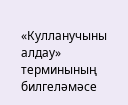«Кулланучыны алдау» терминының билгеләмәсе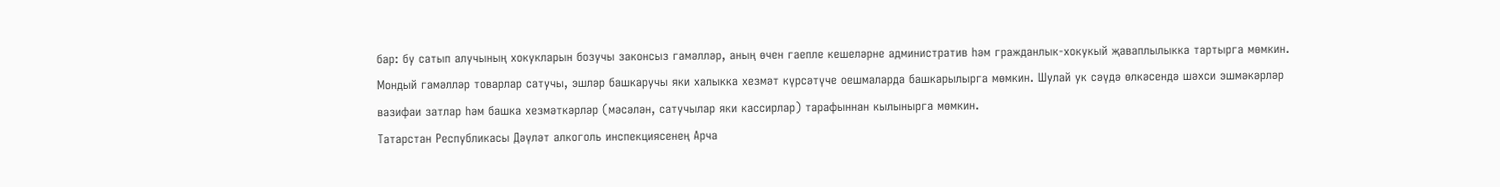бар: бу сатып алучының хокукларын бозучы законсыз гамәлләр, аның өчен гаепле кешеләрне административ һәм гражданлык-хокукый җаваплылыкка тартырга мөмкин.
Мондый гамәлләр товарлар сатучы, эшләр башкаручы яки халыкка хезмәт күрсәтүче оешмаларда башкарылырга мөмкин. Шулай ук сәүдә өлкәсендә шәхси эшмәкәрләр вазифаи затлар һәм башка хезмәткәрләр (мәсәлән, сатучылар яки кассирлар) тарафыннан кылынырга мөмкин.
Татарстан Республикасы Дәүләт алкоголь инспекциясенең Арча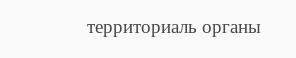территориаль органы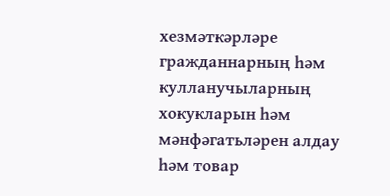хезмәткәрләре гражданнарның һәм кулланучыларның хокукларын һәм мәнфәгатьләрен алдау һәм товар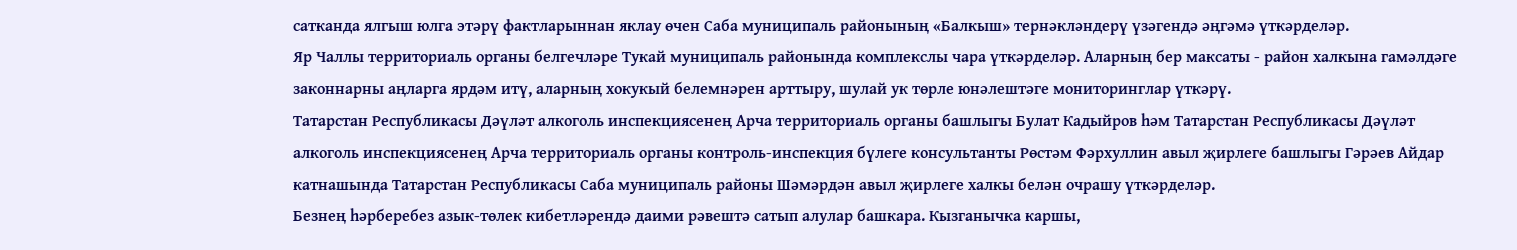сатканда ялгыш юлга этәрү фактларыннан яклау өчен Саба муниципаль районының «Балкыш» тернәкләндерү үзәгендә әңгәмә үткәрделәр.
Яр Чаллы территориаль органы белгечләре Тукай муниципаль районында комплекслы чара үткәрделәр. Аларның бер максаты - район халкына гамәлдәге законнарны аңларга ярдәм итү, аларның хокукый белемнәрен арттыру, шулай ук төрле юнәлештәге мониторинглар үткәрү.
Татарстан Республикасы Дәүләт алкоголь инспекциясенең Арча территориаль органы башлыгы Булат Кадыйров һәм Татарстан Республикасы Дәүләт алкоголь инспекциясенең Арча территориаль органы контроль-инспекция бүлеге консультанты Рөстәм Фәрхуллин авыл җирлеге башлыгы Гәрәев Айдар катнашында Татарстан Республикасы Саба муниципаль районы Шәмәрдән авыл җирлеге халкы белән очрашу үткәрделәр.
Безнең һәрберебез азык-төлек кибетләрендә даими рәвештә сатып алулар башкара. Кызганычка каршы,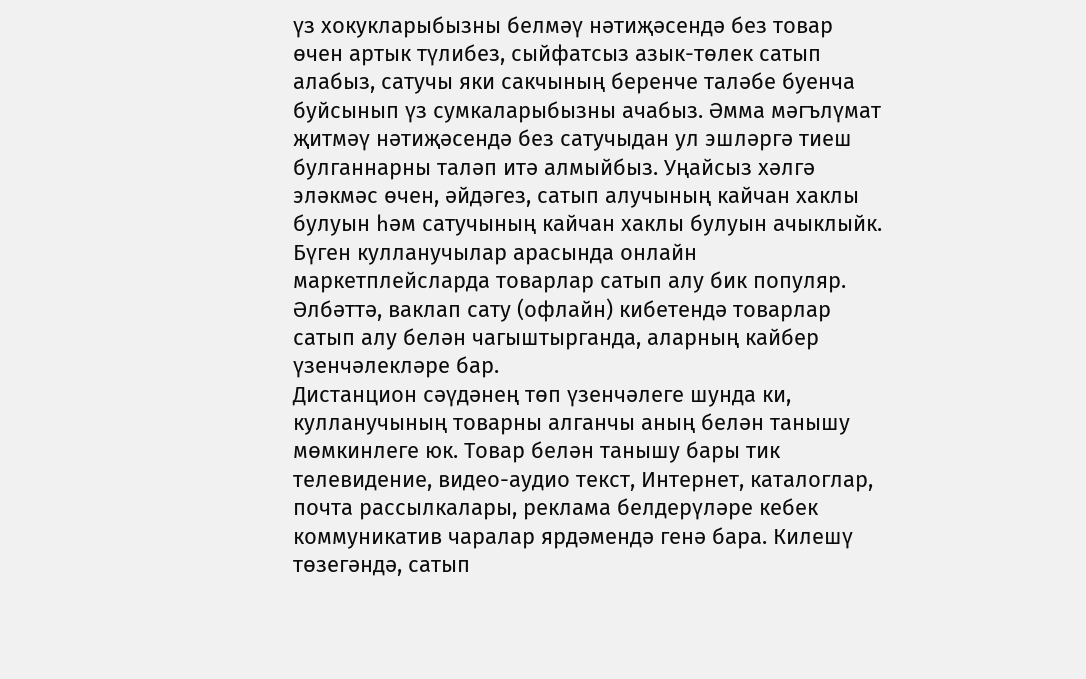үз хокукларыбызны белмәү нәтиҗәсендә без товар өчен артык түлибез, сыйфатсыз азык-төлек сатып алабыз, сатучы яки сакчының беренче таләбе буенча буйсынып үз сумкаларыбызны ачабыз. Әмма мәгълүмат җитмәү нәтиҗәсендә без сатучыдан ул эшләргә тиеш булганнарны таләп итә алмыйбыз. Уңайсыз хәлгә эләкмәс өчен, әйдәгез, сатып алучының кайчан хаклы булуын һәм сатучының кайчан хаклы булуын ачыклыйк.
Бүген кулланучылар арасында онлайн маркетплейсларда товарлар сатып алу бик популяр. Әлбәттә, ваклап сату (офлайн) кибетендә товарлар сатып алу белән чагыштырганда, аларның кайбер үзенчәлекләре бар.
Дистанцион сәүдәнең төп үзенчәлеге шунда ки, кулланучының товарны алганчы аның белән танышу мөмкинлеге юк. Товар белән танышу бары тик телевидение, видео-аудио текст, Интернет, каталоглар, почта рассылкалары, реклама белдерүләре кебек коммуникатив чаралар ярдәмендә генә бара. Килешү төзегәндә, сатып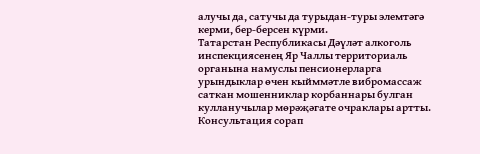алучы да, сатучы да турыдан-туры элемтәгә керми, бер-берсен күрми.
Татарстан Республикасы Дәүләт алкоголь инспекциясенең Яр Чаллы территориаль органына намуслы пенсионерларга урындыклар өчен кыйммәтле вибромассаж саткан мошенниклар корбаннары булган кулланучылар мөрәҗәгате очраклары артты.
Консультация сорап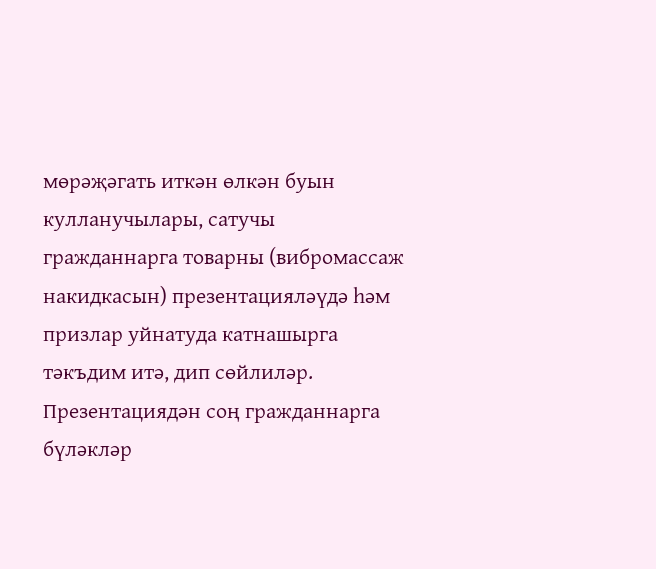мөрәҗәгать иткән өлкән буын кулланучылары, сатучы гражданнарга товарны (вибромассаж накидкасын) презентацияләүдә һәм призлар уйнатуда катнашырга тәкъдим итә, дип сөйлиләр. Презентациядән соң гражданнарга бүләкләр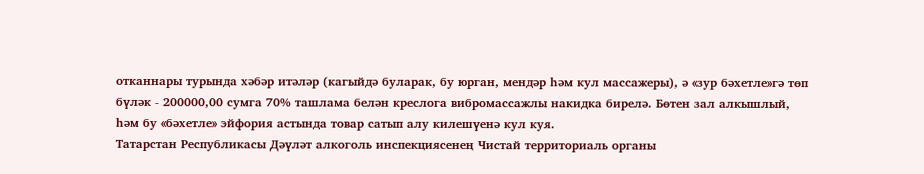отканнары турында хәбәр итәләр (кагыйдә буларак, бу юрган, мендәр һәм кул массажеры), ә «зур бәхетле»гә төп бүләк - 200000,00 сумга 70% ташлама белән креслога вибромассажлы накидка бирелә. Бөтен зал алкышлый, һәм бу «бәхетле» эйфория астында товар сатып алу килешүенә кул куя.
Татарстан Республикасы Дәүләт алкоголь инспекциясенең Чистай территориаль органы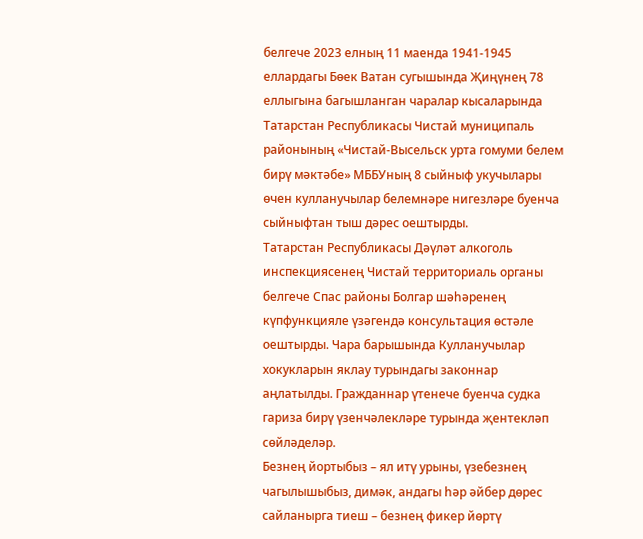белгече 2023 елның 11 маенда 1941-1945 еллардагы Бөек Ватан сугышында Җиңүнең 78 еллыгына багышланган чаралар кысаларында Татарстан Республикасы Чистай муниципаль районының «Чистай-Высельск урта гомуми белем бирү мәктәбе» МББУның 8 сыйныф укучылары өчен кулланучылар белемнәре нигезләре буенча сыйныфтан тыш дәрес оештырды.
Татарстан Республикасы Дәүләт алкоголь инспекциясенең Чистай территориаль органы белгече Спас районы Болгар шәһәренең күпфункцияле үзәгендә консультация өстәле оештырды. Чара барышында Кулланучылар хокукларын яклау турындагы законнар аңлатылды. Гражданнар үтенече буенча судка гариза бирү үзенчәлекләре турында җентекләп сөйләделәр.
Безнең йортыбыз – ял итү урыны, үзебезнең чагылышыбыз, димәк, андагы һәр әйбер дөрес сайланырга тиеш – безнең фикер йөртү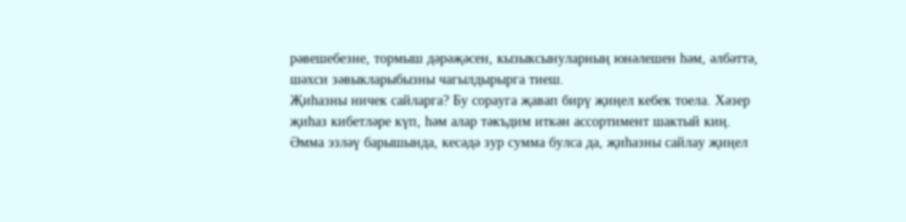рәвешебезне, тормыш дәрәҗәсен, кызыксынуларның юнәлешен һәм, әлбәттә, шәхси зәвыкларыбызны чагылдырырга тиеш.
Җиһазны ничек сайларга? Бу сорауга җавап бирү җиңел кебек тоела. Хәзер җиһаз кибетләре күп, һәм алар тәкъдим иткән ассортимент шактый киң. Әмма эзләү барышында, кесәдә зур сумма булса да, җиһазны сайлау җиңел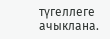түгеллеге ачыклана.